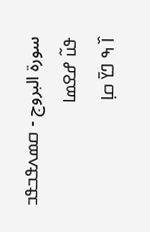سورة البروج - ߛߘߍߟߏߟߏ ߟߎ߬ ߝߐߘߊ
ߊ߰ ߒ ߣߌ߫ ߛߊ߲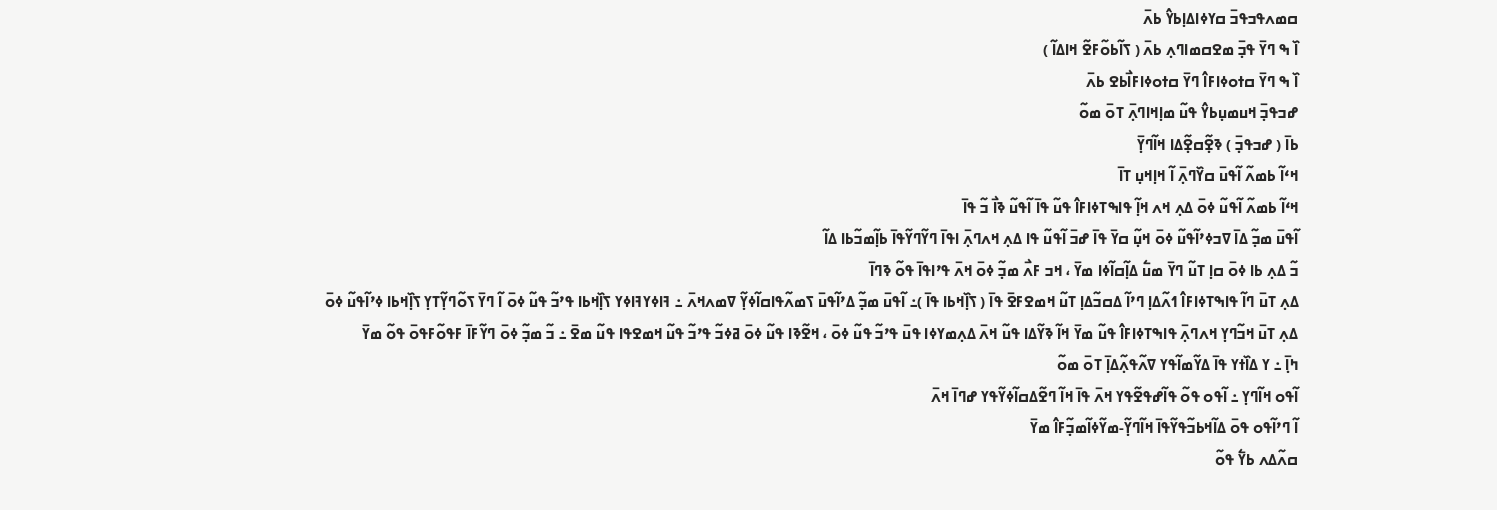ߛߘߍߟߏߟߏ߫ ߛߌߦߊߡߊ߲ߕߌ߮ ߕߍ߫
ߊ߰ ߒ ߣߌ߫ ߟߏ߲߫ ߘߐߛߘߊߣߍ߲ ߕߍ߫ ( ߖߊ߬ߕߋ߬ߓߐ߬ ߞߊߡߊ߬ )
ߊ߰ ߒ ߣߌ߫ ߛߙߋߦߊߓߊ߮ ߣߌ߫ ߛߙߋߦߊߓߊ߯ߕߐ ߕߍ߫
ߝߏߟߏ߲߫ ߞߎߘߎ߲ߕߌ߮ ߟߎ߬ ߘߊ߲ߞߊߣߍ߲߫ ߠߋ߫ ߘߋ߬
ߕߊ߫ ( ߝߏߟߏ߲߫ ) ߢߐ߲߬ߛߐ߲߬ߡߊ ߞߊ߬ߣߌ߲߫
ߞߵߊ߬ ߕߘߍ߬ ߊ߬ߟߎ߫ ߛߌ߰ߣߍ߲߫ ߊ߬ ߞߊ߲ߞߎ߲ ߠߊ߫
ߞߵߊ߬ ߕߘߍ߬ ߊ߬ߟߎ߬ ߦߋ߫ ߡߍ߲ ߞߍ ߞߊ߲߬ ߟߊߒߠߦߊߓߊ߮ ߟߎ߬ ߟߊ߫ ߊ߬ߟߎ߬ ߢߊ߯ ߏ߬ ߟߊ߫
ߊ߬ߟߎ߫ ߘߏ߲߬ ߡߊ߫ ߜߏߦߴߊ߬ߟߎ߬ ߦߋ߫ ߞߎ߲߬ ߛߌ߫ ߟߊ߫ ߝߏ߫ ߊ߬ߟߎ߬ ߟߊ ߡߍ߲ ߞߍߣߍ߲߫ ߊߟߊ߫ ߣߌ߬ߣߌ߬ߟߊ߫ ߕߊ߲߬ߘߏ߬ߕߊ ߡߊ߬
ߏ߬ ߡߍ߲ ߕߊ ߦߋ߫ ߛߊ߲ ߠߎ߬ ߣߌ߫ ߘߎ߱ ߡߊ߲߬ߛߊ߬ߦߊ ߘߌ߫ ، ߞߏ ߓߍ߯ ߘߏ߲߬ ߦߋ߫ ߞߍ߫ ߟߴߊߟߊ߫ ߟߋ߬ ߢߣߊ߫
ߡߍ߲ ߠߎ߫ ߣߊ߬ ߟߊߒߠߦߊߓߊ߮ ߗߍ߬ߡߊ߲ ߣߴߊ߬ ߡߛߏ߬ߡߊ߲ ߠߎ߬ ߞߘߐߓߐ߫ ߟߊ߫ ( ߖߊ߲߰ߞߕߊ ߟߊ߫ )߸ ߊ߬ߟߎ߫ ߘߏ߲߬ ߡߴߊ߬ߟߎ߫ ߖߘߍ߬ߟߊߛߊ߬ߦߌ߲߬ ߜߘߍߞߍ߫ ߸ ߔߊߦߌߔߊߦߌ ߖߊ߲߰ߞߕߊ ߟߴߏ߬ ߟߎ߬ ߦߋ߫ ߊ߬ ߣߌ߫ ߖߋ߬ߣߌ߲߬ߠߌ߲ ߖߊ߲߰ߞߕߊ ߦߴߊ߬ߟߎ߬ ߦߋ߫
ߡߍ߲ ߠߎ߫ ߞߏ߬ߣߌ߲ ߞߍߣߍ߲߫ ߟߊߒߠߦߊߓߊ߮ ߟߎ߬ ߘߌ߫ ߞߊ߬ ߢߌ߬ߡߊ ߟߎ߬ ߞߍ߫ ߡߍ߲ߘߌߦߊ ߟߎ߫ ߟߴߏ߬ ߟߎ߬ ߦߋ߫ ، ߞߐ߬ߢߊ ߟߎ߬ ߦߋ߫ ߥߦߏ߬ ߟߴߏ߬ ߟߎ߬ ߞߘߐߟߊ ߟߎ߬ ߘߐ߫ ߸ ߏ߬ ߘߏ߲߬ ߦߋ߫ ߣߌ߬ߓߊ߫ ߓߟߋ߬ߓߟߋ߫ ߟߋ߬ ߘߌ߫
ߤߊ߲߫ ߸ ߌ ߡߊ߰ߙߌ ߟߊ߫ ߡߌ߬ߘߊ߬ߟߌ ߜߍ߬ߟߍ߲߬ߡߊ߲߫ ߠߋ߫ ߘߋ߬
ߊ߬ߟߋ ߞߊ߬ߣߌ߲ ߸ ߊ߬ߟߋ ߟߋ߬ ߟߊ߬ߝߟߐ߬ߟߌ ߞߍ߫ ߟߊ߫ ߞߊ߬ ߣߐ߬ߡߛߊ߬ߦߌ߬ߟߌ ߝߣߊ߫ ߞߍ߫
ߊ߬ ߣߴߊ߬ߟߋ ߟߋ߫ ߡߊ߬ߞߕߏ߬ߟߌ߬ߟߊ߫ ߞߊ߬ߣߌ߲߬-ߘߌ߬ߦߊ߬ߘߏ߲߬ߓߊ߮ ߘߌ߫
ߛߍ߬ߡߍ ߕߌ߱ ߟߋ߬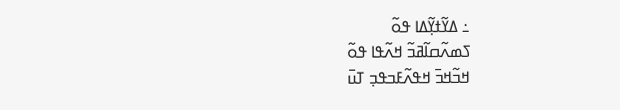߸ ߡߌ߬ߙߌ߲߬ߡߊ ߟߋ߬
ߖߘߍ߬ߛߊ߬ߥߏ߬ ߞߍ߬ߟߊ ߟߋ߬
ߞߏ߬ߞߏ߫ ߞߟߍ߬ߓߏߟߏ߲ ߠߎ߫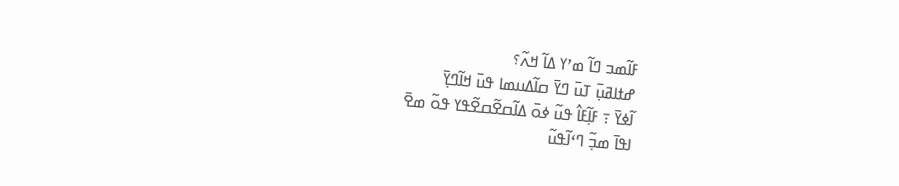ߓߊ߬ߘߏ ߣߊ߬ ߘߴߌ ߡߊ߬ ߞߍ߬؟
ߝߙߊߥߎ߲߫ ߠߎ߫ ߣߌ߫ ߛߊ߬ߡߎߘߊ ߟߎ߫ ߞߊ߬ߣߌ߲߫
ߊ߬ߦߌ߫ ߹ ߓߊ߲߬ߓߊ߮ ߟߎ߬ ߦߋ߫ ߡߊ߬ߛߐ߬ߛߐ߬ߟߌ ߟߋ߬ ߘߐ߫
ߊߟߊ߫ ߘߏ߲߬ ߣߵߊ߬ߟߎ߬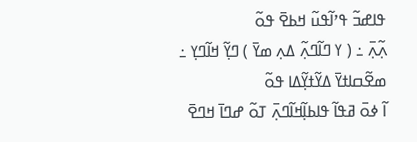ߟߊߝߏ߬ ߟߴߊ߬ߟߎ߬ ߞߕߐ߫ ߟߋ߬
ߍ߲߬ߍ߲߫ ߸ ( ߌ ߣߊ߬ߣߍ߲߬ ߡߍ߲ ߘߌ߫ ) ߣߌ߲߬ ߞߊ߬ߣߌ߲ ߸ ߘߐ߬ߛߊߙߌ߫ ߡߌ߬ߙߌ߲߬ߡߊ ߟߋ߬
ߊ߬ ߦߋ߫ ߥߟߊ߬ ߟߊߕߊ߲߬ߞߊ߬ߣߍ߲߫ ߠߋ߬ ߝߣߊ߫ ߞߣߐ߫